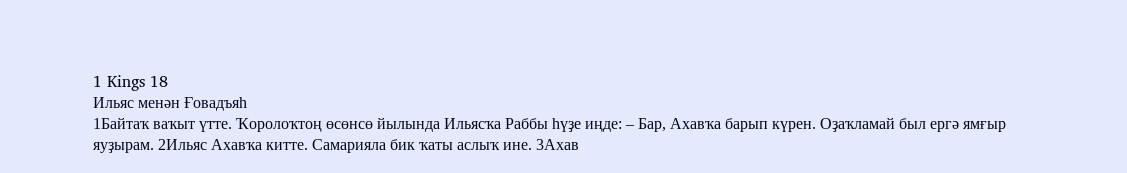1 Kings 18
Ильяс менән Ғовадъяһ
1Байтаҡ ваҡыт үтте. Ҡоролоҡтоң өсөнсө йылында Ильясҡа Раббы һүҙе иңде: – Бар, Ахавҡа барып күрен. Оҙаҡламай был ергә ямғыр яуҙырам. 2Ильяс Ахавҡа китте. Самарияла бик ҡаты аслыҡ ине. 3Ахав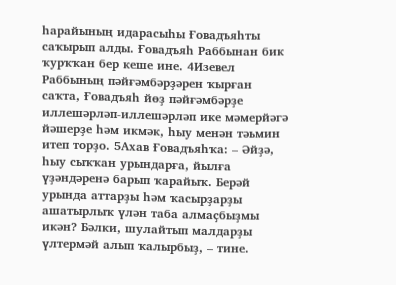һарайының идарасыһы Ғовадъяһты саҡырып алды. Ғовадъяһ Раббынан бик ҡурҡҡан бер кеше ине. 4Изевел Раббының пәйғәмбәрҙәрен ҡырған саҡта, Ғовадъяһ йөҙ пәйғәмбәрҙе иллешәрләп-иллешәрләп ике мәмерйәгә йәшерҙе һәм икмәк, һыу менән тәьмин итеп торҙо. 5Ахав Ғовадъяһҡа: – Әйҙә, һыу сыҡҡан урындарға, йылға үҙәндәренә барып ҡарайыҡ. Берәй урында аттарҙы һәм ҡасырҙарҙы ашатырлыҡ үлән таба алмаҫбыҙмы икән? Бәлки, шулайтып малдарҙы үлтермәй алып ҡалырбыҙ, – тине.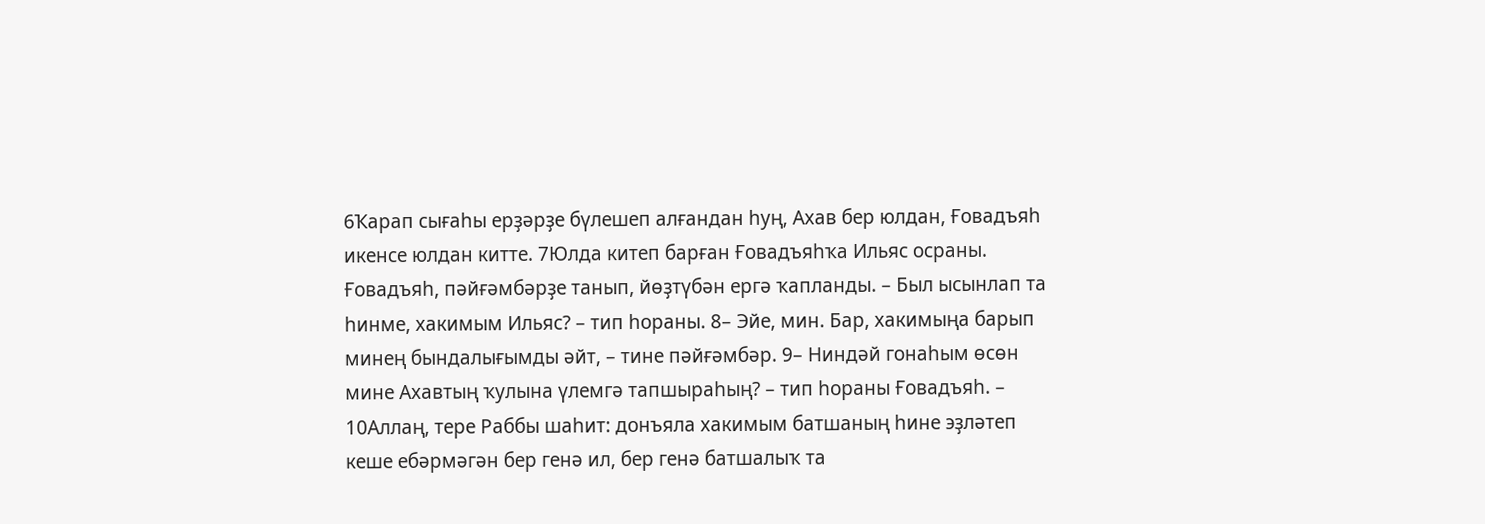6Ҡарап сығаһы ерҙәрҙе бүлешеп алғандан һуң, Ахав бер юлдан, Ғовадъяһ икенсе юлдан китте. 7Юлда китеп барған Ғовадъяһҡа Ильяс осраны. Ғовадъяһ, пәйғәмбәрҙе танып, йөҙтүбән ергә ҡапланды. – Был ысынлап та һинме, хакимым Ильяс? – тип һораны. 8– Эйе, мин. Бар, хакимыңа барып минең бындалығымды әйт, – тине пәйғәмбәр. 9– Ниндәй гонаһым өсөн мине Ахавтың ҡулына үлемгә тапшыраһың? – тип һораны Ғовадъяһ. – 10Аллаң, тере Раббы шаһит: донъяла хакимым батшаның һине эҙләтеп кеше ебәрмәгән бер генә ил, бер генә батшалыҡ та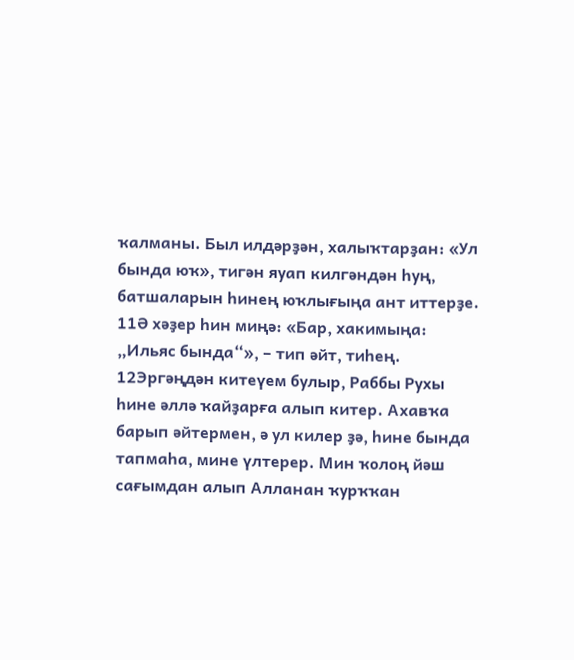ҡалманы. Был илдәрҙән, халыҡтарҙан: «Ул бында юҡ», тигән яуап килгәндән һуң, батшаларын һинең юҡлығыңа ант иттерҙе. 11Ә хәҙер һин миңә: «Бар, хакимыңа: „Ильяс бында“», – тип әйт, тиһең. 12Эргәңдән китеүем булыр, Раббы Рухы һине әллә ҡайҙарға алып китер. Ахавҡа барып әйтермен, ә ул килер ҙә, һине бында тапмаһа, мине үлтерер. Мин ҡолоң йәш сағымдан алып Алланан ҡурҡҡан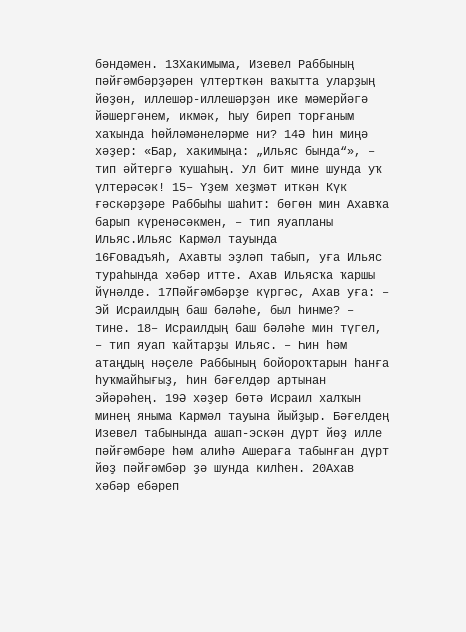бәндәмен. 13Хакимыма, Изевел Раббының пәйғәмбәрҙәрен үлтерткән ваҡытта уларҙың йөҙөн, иллешәр-иллешәрҙән ике мәмерйәгә йәшергәнем, икмәк, һыу биреп торғаным хаҡында һөйләмәнеләрме ни? 14Ә һин миңә хәҙер: «Бар, хакимыңа: „Ильяс бында“», – тип әйтергә ҡушаһың. Ул бит мине шунда уҡ үлтерәсәк! 15– Үҙем хеҙмәт иткән Күк ғәскәрҙәре Раббыһы шаһит: бөгөн мин Ахавҡа барып күренәсәкмен, – тип яуапланы Ильяс.Ильяс Кармәл тауында
16Ғовадъяһ, Ахавты эҙләп табып, уға Ильяс тураһында хәбәр итте. Ахав Ильясҡа ҡаршы йүнәлде. 17Пәйғәмбәрҙе күргәс, Ахав уға: – Эй Исраилдың баш бәләһе, был һинме? – тине. 18– Исраилдың баш бәләһе мин түгел, – тип яуап ҡайтарҙы Ильяс. – Һин һәм атаңдың нәҫеле Раббының бойороҡтарын һанға һуҡмайһығыҙ, һин бәғелдәр артынан эйәрәһең. 19Ә хәҙер бөтә Исраил халҡын минең яныма Кармәл тауына йыйҙыр. Бәғелдең Изевел табынында ашап-эскән дүрт йөҙ илле пәйғәмбәре һәм алиһә Ашераға табынған дүрт йөҙ пәйғәмбәр ҙә шунда килһен. 20Ахав хәбәр ебәреп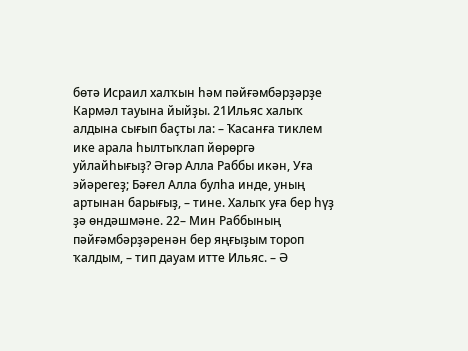бөтә Исраил халҡын һәм пәйғәмбәрҙәрҙе Кармәл тауына йыйҙы. 21Ильяс халыҡ алдына сығып баҫты ла: – Ҡасанға тиклем ике арала һылтыҡлап йөрөргә уйлайһығыҙ? Әгәр Алла Раббы икән, Уға эйәрегеҙ; Бәғел Алла булһа инде, уның артынан барығыҙ, – тине. Халыҡ уға бер һүҙ ҙә өндәшмәне. 22– Мин Раббының пәйғәмбәрҙәренән бер яңғыҙым тороп ҡалдым, – тип дауам итте Ильяс. – Ә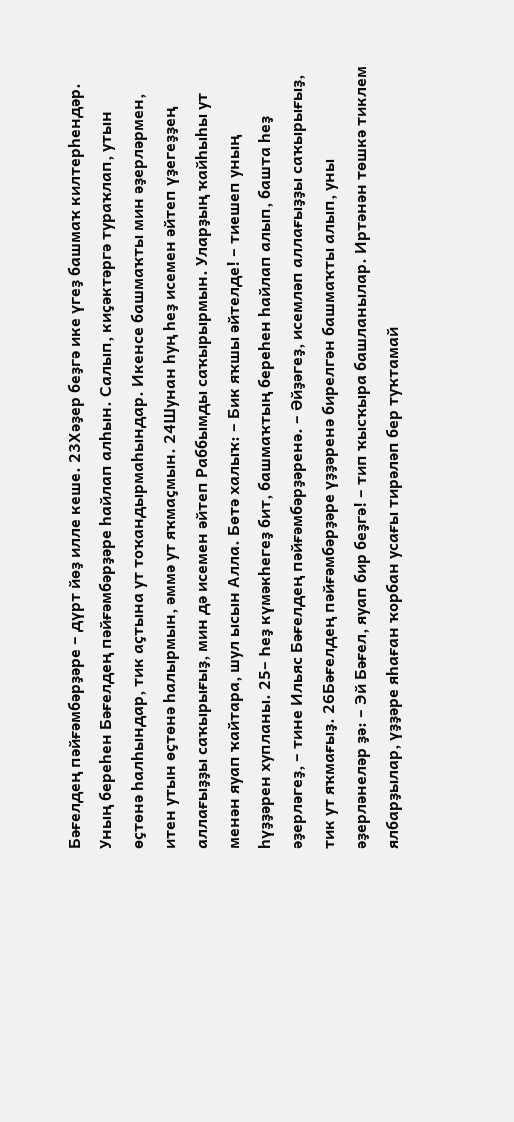Бәғелдең пәйғәмбәрҙәре – дүрт йөҙ илле кеше. 23Хәҙер беҙгә ике үгеҙ башмаҡ килтерһендәр. Уның береһен Бәғелдең пәйғәмбәрҙәре һайлап алһын. Салып, киҫәктәргә тураҡлап, утын өҫтөнә һалһындар, тик аҫтына ут тоҡандырмаһындар. Икенсе башмаҡты мин әҙерләрмен, итен утын өҫтөнә һалырмын, әммә ут яҡмаҫмын. 24Шунан һуң һеҙ исемен әйтеп үҙегеҙҙең аллағыҙҙы саҡырығыҙ, мин дә исемен әйтеп Раббымды саҡырырмын. Уларҙың ҡайһыһы ут менән яуап ҡайтара, шул ысын Алла. Бөтә халыҡ: – Бик яҡшы әйтелде! – тиешеп уның һүҙҙәрен хупланы. 25– Һеҙ күмәкһегеҙ бит, башмаҡтың береһен һайлап алып, башта һеҙ әҙерләгеҙ, – тине Ильяс Бәғелдең пәйғәмбәрҙәренә. – Әйҙәгеҙ, исемләп аллағыҙҙы саҡырығыҙ, тик ут яҡмағыҙ. 26Бәғелдең пәйғәмбәрҙәре үҙҙәренә бирелгән башмаҡты алып, уны әҙерләнеләр ҙә: – Эй Бәғел, яуап бир беҙгә! – тип ҡысҡыра башланылар. Иртәнән төшкә тиклем ялбарҙылар, үҙҙәре яһаған ҡорбан усағы тирәләп бер туҡтамай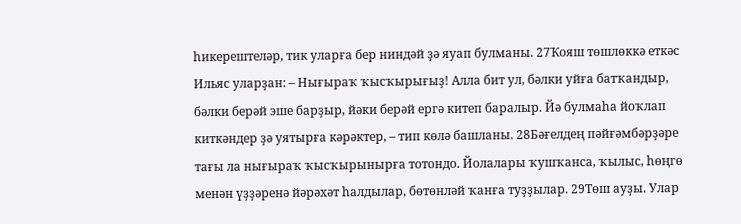һикерештеләр, тик уларға бер ниндәй ҙә яуап булманы. 27Ҡояш төшлөккә еткәс Ильяс уларҙан: – Нығыраҡ ҡысҡырығыҙ! Алла бит ул, бәлки уйға батҡандыр, бәлки берәй эше барҙыр, йәки берәй ергә китеп баралыр. Йә булмаһа йоҡлап киткәндер ҙә уятырға кәрәктер, – тип көлә башланы. 28Бәғелдең пәйғәмбәрҙәре тағы ла нығыраҡ ҡысҡырынырға тотондо. Йолалары ҡушҡанса, ҡылыс, һөңгө менән үҙҙәренә йәрәхәт һалдылар, бөтөнләй ҡанға туҙҙылар. 29Төш ауҙы. Улар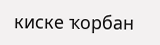киске ҡорбан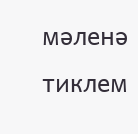мәленә тиклем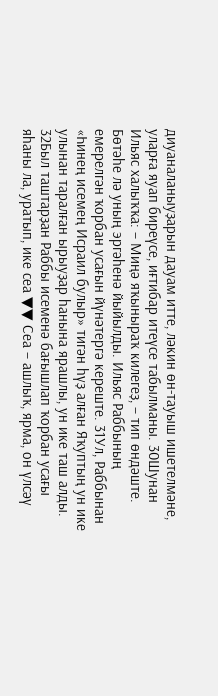диуаналаныуҙарын дауам итте, ләкин өн-тауыш ишетелмәне, уларға яуап биреүсе, иғтибар итеүсе табылманы. 30Шунан Ильяс халыҡҡа: – Миңә яҡыныраҡ килегеҙ, – тип өндәште. Бөтәһе лә уның эргәһенә йыйылды. Ильяс Раббының емерелгән ҡорбан усағын йүнәтергә кереште. 31Ул, Раббынан «Һинең исемең Исраил булыр» тигән һүҙ алған Яҡуптың ун ике улынан таралған ырыуҙар һанына ярашлы, ун ике таш алды. 32Был таштарҙан Раббы исеменә бағышлап ҡорбан усағы яһаны ла, уратып, ике сеа ▼▼ Сеа – ашлыҡ, ярма, он үлсәү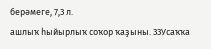берәмеге, 7,3 л.
ашлыҡ һыйырлыҡ соҡор ҡаҙыны. 33Усаҡҡа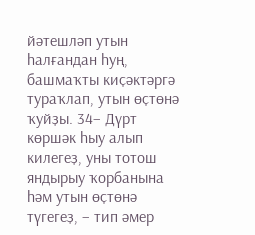йәтешләп утын һалғандан һуң, башмаҡты киҫәктәргә тураҡлап, утын өҫтөнә ҡуйҙы. 34– Дүрт көршәк һыу алып килегеҙ, уны тотош яндырыу ҡорбанына һәм утын өҫтөнә түгегеҙ, – тип әмер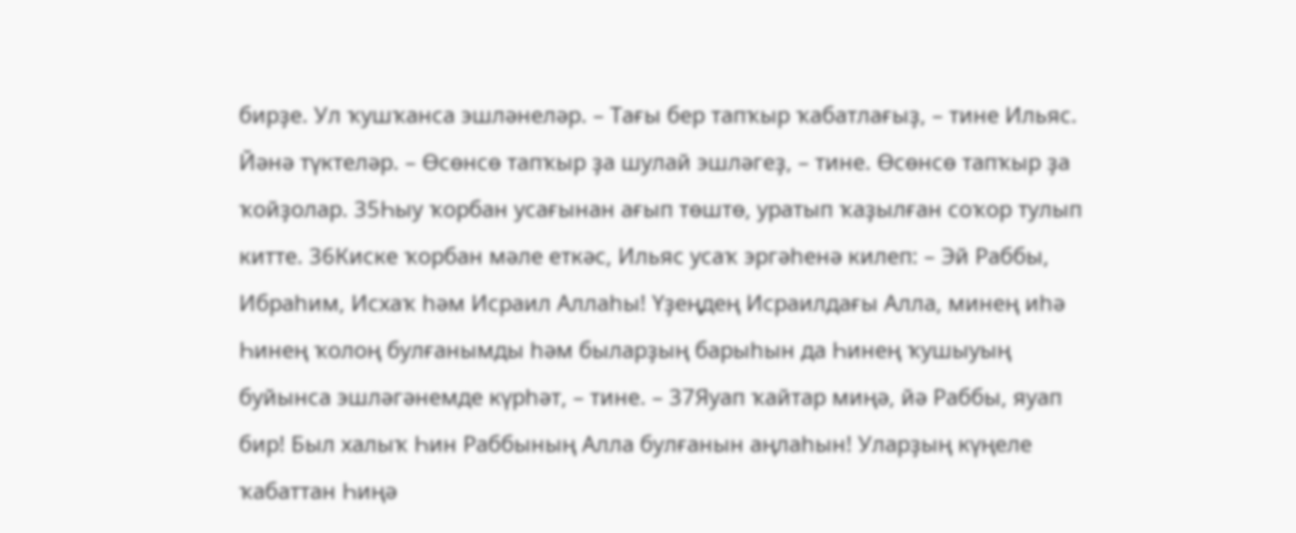бирҙе. Ул ҡушҡанса эшләнеләр. – Тағы бер тапҡыр ҡабатлағыҙ, – тине Ильяс. Йәнә түктеләр. – Өсөнсө тапҡыр ҙа шулай эшләгеҙ, – тине. Өсөнсө тапҡыр ҙа ҡойҙолар. 35Һыу ҡорбан усағынан ағып төштө, уратып ҡаҙылған соҡор тулып китте. 36Киске ҡорбан мәле еткәс, Ильяс усаҡ эргәһенә килеп: – Эй Раббы, Ибраһим, Исхаҡ һәм Исраил Аллаһы! Үҙеңдең Исраилдағы Алла, минең иһә Һинең ҡолоң булғанымды һәм быларҙың барыһын да Һинең ҡушыуың буйынса эшләгәнемде күрһәт, – тине. – 37Яуап ҡайтар миңә, йә Раббы, яуап бир! Был халыҡ Һин Раббының Алла булғанын аңлаһын! Уларҙың күңеле ҡабаттан Һиңә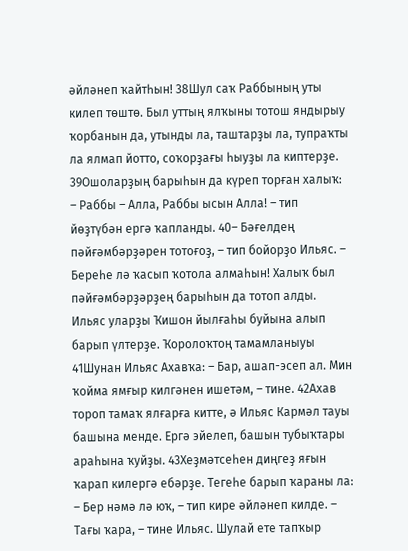әйләнеп ҡайтһын! 38Шул саҡ Раббының уты килеп төштө. Был уттың ялҡыны тотош яндырыу ҡорбанын да, утынды ла, таштарҙы ла, тупраҡты ла ялмап йотто, соҡорҙағы һыуҙы ла киптерҙе. 39Ошоларҙың барыһын да күреп торған халыҡ: – Раббы – Алла, Раббы ысын Алла! – тип йөҙтүбән ергә ҡапланды. 40– Бәғелдең пәйғәмбәрҙәрен тотоғоҙ, – тип бойорҙо Ильяс. – Береһе лә ҡасып ҡотола алмаһын! Халыҡ был пәйғәмбәрҙәрҙең барыһын да тотоп алды. Ильяс уларҙы Ҡишон йылғаһы буйына алып барып үлтерҙе. Ҡоролоҡтоң тамамланыуы
41Шунан Ильяс Ахавҡа: – Бар, ашап-эсеп ал. Мин ҡойма ямғыр килгәнен ишетәм, – тине. 42Ахав тороп тамаҡ ялғарға китте, ә Ильяс Кармәл тауы башына менде. Ергә эйелеп, башын тубыҡтары араһына ҡуйҙы. 43Хеҙмәтсеһен диңгеҙ яғын ҡарап килергә ебәрҙе. Тегеһе барып ҡараны ла: – Бер нәмә лә юҡ, – тип кире әйләнеп килде. – Тағы ҡара, – тине Ильяс. Шулай ете тапҡыр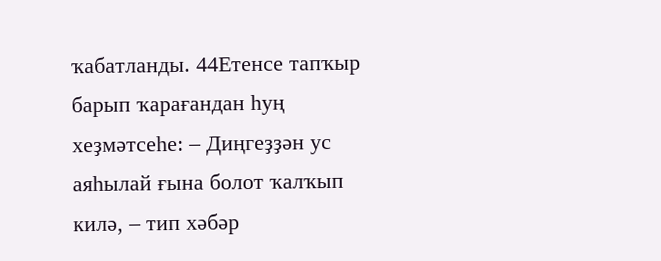ҡабатланды. 44Етенсе тапҡыр барып ҡарағандан һуң хеҙмәтсеһе: – Диңгеҙҙән ус аяһылай ғына болот ҡалҡып килә, – тип хәбәр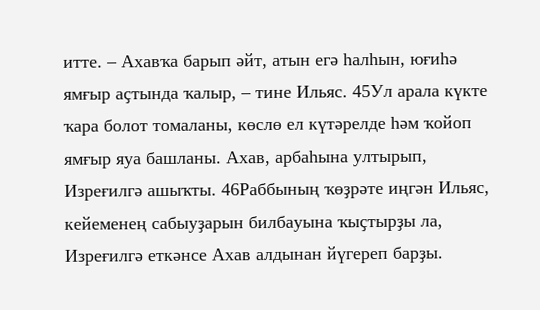итте. – Ахавҡа барып әйт, атын егә һалһын, юғиһә ямғыр аҫтында ҡалыр, – тине Ильяс. 45Ул арала күкте ҡара болот томаланы, көслө ел күтәрелде һәм ҡойоп ямғыр яуа башланы. Ахав, арбаһына ултырып, Изреғилгә ашыҡты. 46Раббының ҡөҙрәте иңгән Ильяс, кейеменең сабыуҙарын билбауына ҡыҫтырҙы ла, Изреғилгә еткәнсе Ахав алдынан йүгереп барҙы.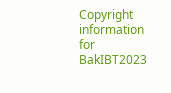Copyright information for
BakIBT2023